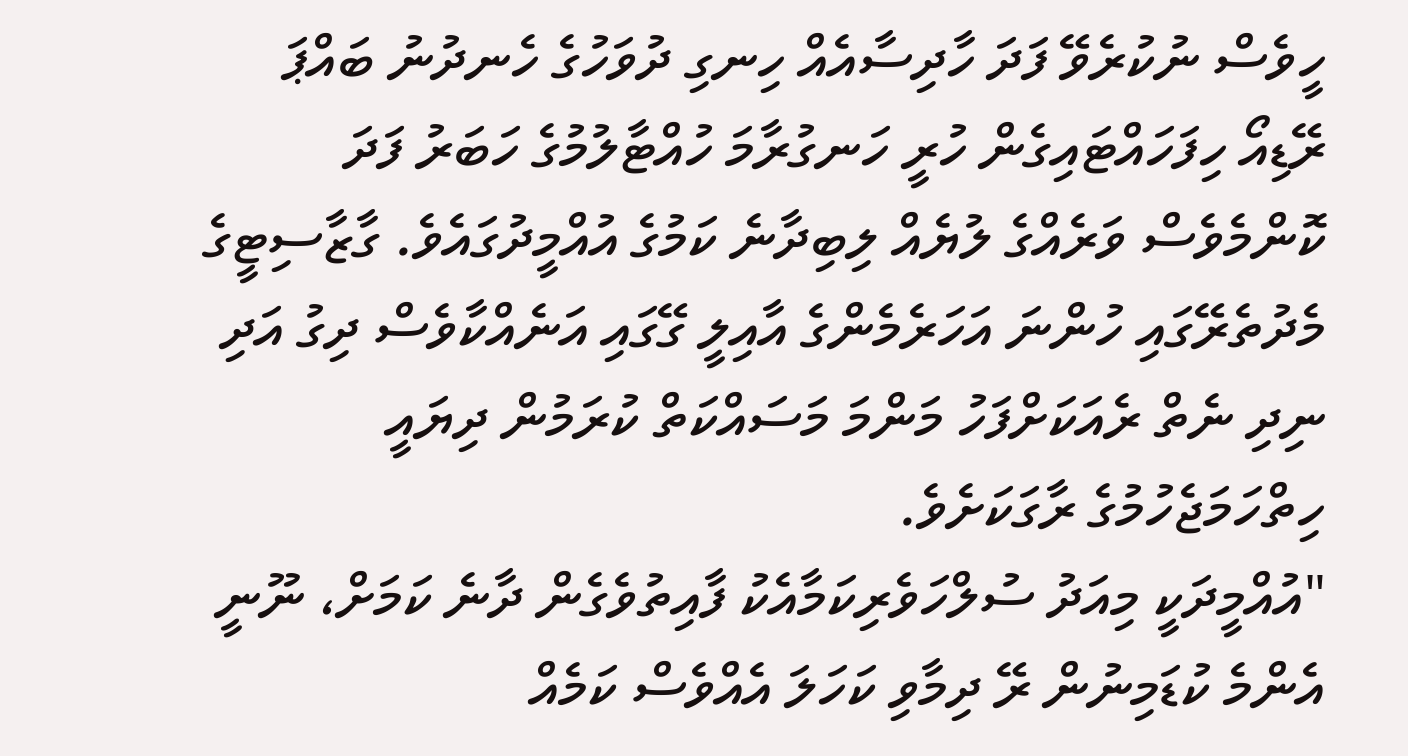ހީވެސް ނުކުރެވޭ ފަދަ ހާދިސާއެއް ހިނގި ދުވަހުގެ ހެނދުނު ބައްޕަ ރޭޑިއޯ ހިފަހައްޓައިގެން ހުރީ ހަނގުރާމަ ހުއްޓާލުމުގެ ހަބަރު ފަދަ ކޮންމެވެސް ވަރެއްގެ ލުޔެއް ލިބިދާނެ ކަމުގެ އުއްމީދުގައެވެ. ގާޒާސިޓީގެ މެދުތެރޭގައި ހުންނަ އަހަރެމެންގެ އާއިލީ ގޭގައި އަނެއްކާވެސް ދިގު އަދި ނިދި ނެތް ރެއަކަށްފަހު މަންމަ މަސައްކަތް ކުރަމުން ދިޔައީ ހިތްހަމަޖެހުމުގެ ރާގަކަށެވެ.
"އުއްމީދަކީ މިއަދު ސުލްހަވެރިކަމާއެކު ފާއިތުވެގެން ދާނެ ކަމަށް، ނޫނީ އެންމެ ކުޑަމިނުން ރޭ ދިމާވި ކަހަލަ އެއްވެސް ކަމެއް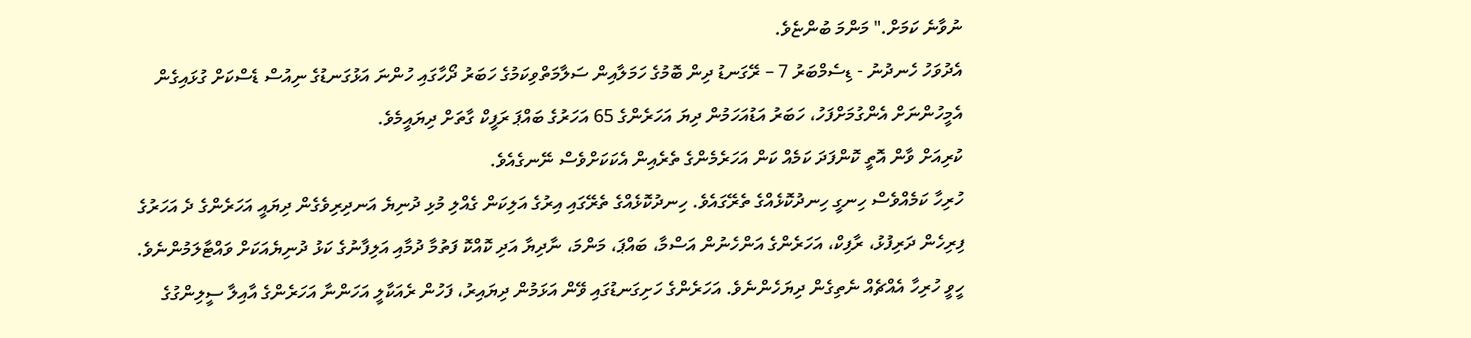ނުވާނެ ކަމަށް." މަންމަ ބުންޏެވެ.
އެދުވަހު ހެނދުނު - ޑިސެމްބަރު 7 – ރޭގަނޑު ދިން ބޮމުގެ ހަމަލާއިން ސަލާމަތްވިކަމުގެ ހަބަރު ދޯހާގައި ހުންނަ އަޅުގަނޑުގެ ނިއުސް ޑެސްކަށް ގުޅައިގެން އެމީހުންނަށް އެންގުމަށްފަހު، ހަބަރު އަޑުއަހަމުން ދިޔަ އަހަރެންގެ 65 އަހަރުގެ ބައްޕަ ރަފީކް ގާތަށް ދިޔައީމެވެ.
ކުރިއަށް ވާން އޮތީ ކޮންފަދަ ކަމެއް ކަން އަހަރެމެންގެ ތެރެއިން އެކަކަށްވެސް ނޭނގެއެވެ.
ހުރިހާ ކަމެއްވެސް ހިނގީ ހިނދުކޮޅެއްގެ ތެރޭގައެވެ. ހިނދުކޮޅެއްގެ ތެރޭގައި އިރުގެ އަލިކަން ގެއްލި މުޅި ދުނިޔެ އަނދިރިވެގެން ދިޔައީ އަހަރެންގެ ދެ އަހަރުގެ ފިރިހެން ދަރިފުޅު، ރާފިކް، އަހަރެންގެ އަންހެނުން އަސްމާ، ބައްޕަ، މަންމަ، ނާދިޔާ އަދި ކޮއްކޮ ފަތުމާ ދުމާއި އަލިފާނުގެ ކަޅު ދުނިޔެއަކަށް ވައްޓާލަމުންނެވެ.
ހީވީ ހުރިހާ އެއްޗެއް ނެތިގެން ދިޔަހެންނެވެ. އަހަރެންގެ ހަށިގަނޑުގައި ވޭން އަޅަމުން ދިޔައިރު، ފަހުން ރެއަކާލީ އަހަންނާ އަހަރެންގެ އާއިލާ ސީލިންގުގެ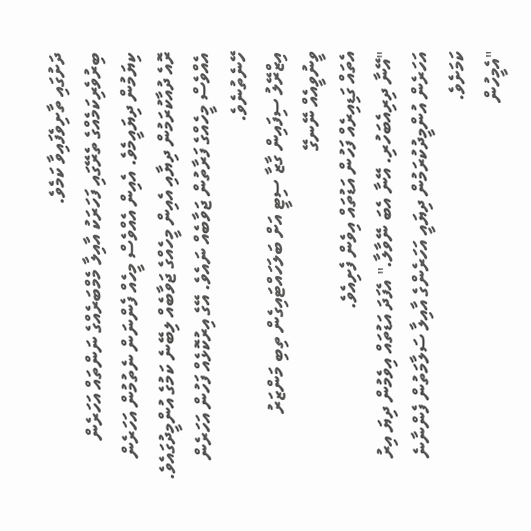ދަށުގައި ތާށިވެފައިވާ ކަމެވެ.
ބިރުވެރިކަމެއްގެ ތެރޭގައި ފަހަރަކު އާއިލާ މެމްބަރެއްގެ ނަންތައް އަހަރެން ކިޔަމުން ދިޔައީމެވެ. އެއިން އެއްވެސް މީހެއް ފެންނަން ނެތުމުން އަހަރެން ރޮއެ ދުއާކުރަމުން ދިޔާއި އެއިން މީހެއްގެ ޖަވާބެއް ލިބޭނެ ކަމުގެ އުންމީދުގައެވެ.
އެއްވެސް މީހެއްގެ ފަރާތުން ޖަވާބެއް ނައެވެ. އޭގެ އިރުކޮޅެއް ފަހުން އަހަރެން ހޭނެތުނެވެ.
އިޒްރޭލު ސިފައިން ގާޒާ ސިޓީ އަށް ބަލަހައްޓައިގެން ތިބި މަންޒަރު
ވީނުވީއެއް ނޭނގޭ
އެތައް ގަޑިއިރެއް ފަހުން އަޑުތައް އިވެން ފެށިއެވެ.
"އޭނާ ދިރިއެބަހުރި. އޭނާ އެބަ ނޭވާލާ." އެފަދަ އަޑުތައް އިވެމުން ދިޔަ އިރު އަހަރެން އުންމީދުކުރަމުން ދިޔައީ އަހަރެންގެ އާއިލާ ސަލާމަތުން ފެންނާނެ ކަމަށެވެ.
"އެމީހުން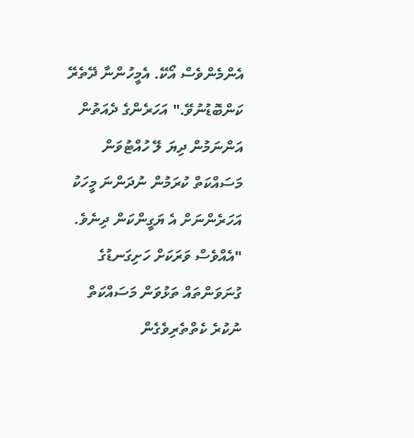އެންމެންވެސް އޯކޭ. އެމީހުންނާ ދޭތެރޭ ކަންބޮޑުނުވޭ." އަހަރެންގެ ދެއަތުން އަންނަމުން ދިޔަ ލޭ ހުއްޓުވަން މަސައްކަތް ކުރަމުން ނުދަންނަ މީހަކު އަހަރެންނަށް އެ ޔަގީންކަން ދިނެވެ.
"އެއްވެސް ވަރަކަށް ހަށިގަނޑުގެ ގުނަވަންތައް ތަޅުވަން މަސައްކަތް ނުކުރެ ކެތްތެރިވެގެން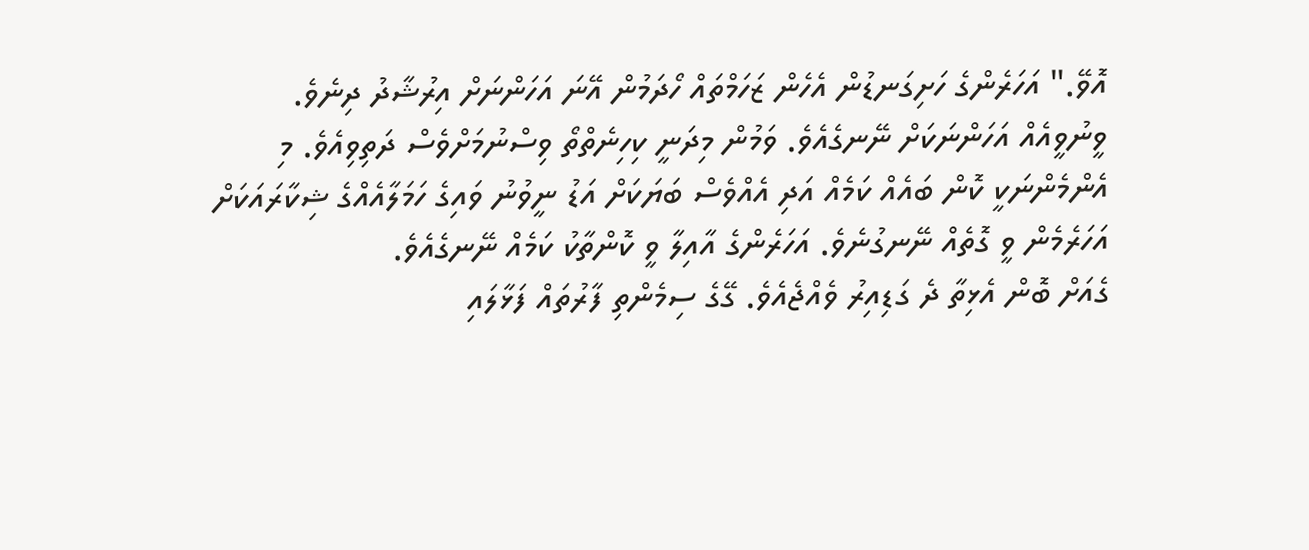އޮވޭ." އަހަރެންގެ ހަށިގަނޑުން އެހެން ޒަހަމްތައް ހޯދަމުން އޭނަ އަހަންނަށް އިރުޝާދު ދިނެވެ.
ވީނުވީއެއް އަހަންނަކަށް ނޭނގެއެވެ. ވަމުން މިދަނީ ކިހިނެތްތޯ ވިސްނުމަށްވެސް ދަތިވިއެވެ. މި އެންމެންނަކީ ކޮން ބައެއް ކަމެއް އަދި އެއްވެސް ބަޔަކަށް އަޑު ނީވުނު ވައިގެ ހަމަލާއެއްގެ ޝިކާރައަކަށް އަހަރެމެން ވީ ގޮތެއް ނޭނގުނެވެ. އަހަރެންގެ އާއިލާ ވީ ކޮންތާކު ކަމެއް ނޭނގެއެވެ.
ގެއަށް ބޮން އެޅިތާ ދެ ގަޑިއިރު ވެއްޖެއެވެ. ގޭގެ ސިމެންތި ފާރުތައް ފަޅާލައި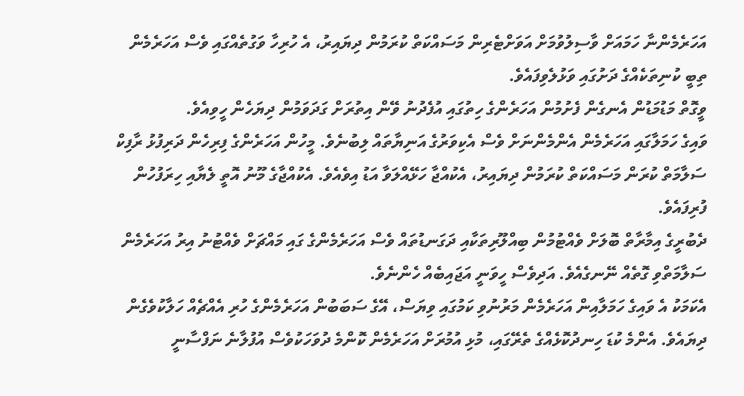އަހަރެމެންނާ ހަމައަށް ވާސިލުވުމަށް އަވަށްޓެރިން މަސައްކަތް ކުރަމުން ދިޔައިރު، އެ ހުރިހާ ވަގުތެއްގައި ވެސް އަހަރެމެން ތިބީ ކުނިތަކެއްގެ ދަށުގައި ވަޅުލެވިފައެވެ.
ވީގޮތް މަޑުމަޑުން އެނގެން ފެށުމުން އަހަރެންގެ ހިތުގައި އުފެދުނު ވޭން އިތުރަށް ގަދަވަމުން ދިޔަހެން ހީވިއެވެ.
ވައިގެ ހަމަލާގައި އަހަރެމެން އެންމެންނަށް ވެސް އެކިވަރުގެ އަނިޔާތައް ލިބުނެވެ. މީހުން އަހަރެންގެ ފިރިހެން ދަރިފުޅު ރާފިކް ސަލާމަތް ކުރަން މަސައްކަތް ކުރަމުން ދިޔައިރު، އެކުއްޖާ ހަޅޭއްލަވާ އަޑު އިވެއެވެ. އެކުއްޖާގެ މޫނު އޮތީ ލެޔާއި ހިރަފުހުން ފުރިފައެވެ.
ދެބުރީގެ އިމާރާތް ބޮލަށް ވެއްޓުމުން ބިއްލޫރިތަކާއި ދަގަނޑުތައް ވެސް އަހަރެމެންގެ ގައި މައްޗަށް ވެއްޓުނު އިރު އަހަރެމެން ސަލާމަތްވި ގޮތެއް ނޭނގެއެވެ. އަދިވެސް ހީވަނީ އަޖައިބެއް ހެންނެވެ.
އެކަމަކު އެ ވައިގެ ހަމަލާއިން އަހަރެމެން މަރުނުވި ކަމުގައި ވިޔަސް، އޭގެ ސަބަބުން އަހަރެމެންގެ ހުރި އެއްޗެއް ހަލާކުވެގެން ދިޔައެވެ. އެންމެ ކުޑަ ހިނދުކޮޅެއްގެ ތެރޭގައި، މުޅި އުމުރަށް އަހަރެމެން ކޮންމެ ދުވަހަކުވެސް އުފުލާނެ ނަފްސާނީ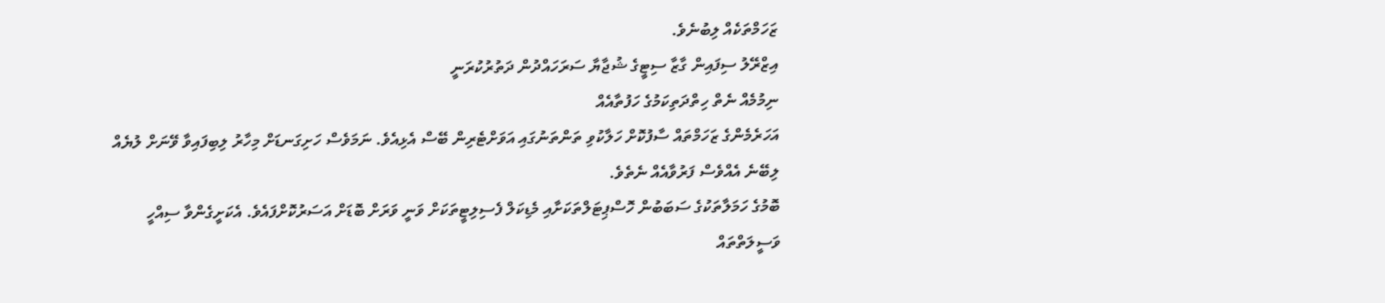ޒަހަމްތަކެއް ލިބުނެވެ.
އިޒްރޭލު ސިފައިން ގާޒާ ސިޓީގެ ޝުޖާޔާ ސަރަހައްދުން ދަތުރުކުރަނީ
ނިމުމެއް ނެތް ހިތްދަތިކަމުގެ ހަފުތާއެއް
އަހަރެމެންގެ ޒަހަމްތައް ސާފުކޮށް ހަލާކުވި ތަންތަނުގައި އަވަށްޓެރިން ބޭސް އެޅިއެވެ. ނަމަވެސް ހަށިގަނޑަށް މިހާރު ލިބިފައިވާ ވޭނަށް ލުޔެއް ލިބޭނެ އެއްވެސް ފަރުވާއެއް ނެތެވެ.
ބޮމުގެ ހަމަލާތަކުގެ ސަބަބުން ހޮސްޕިޓަލްތަކަށާއި މެޑިކަލް ފެސިލިޓީތަކަށް ވަނީ ވަރަށް ބޮޑަށް އަސަރުކޮށްފައެވެ. އެކަށީގެންވާ ސިއްހީ ވަސީލަތްތައް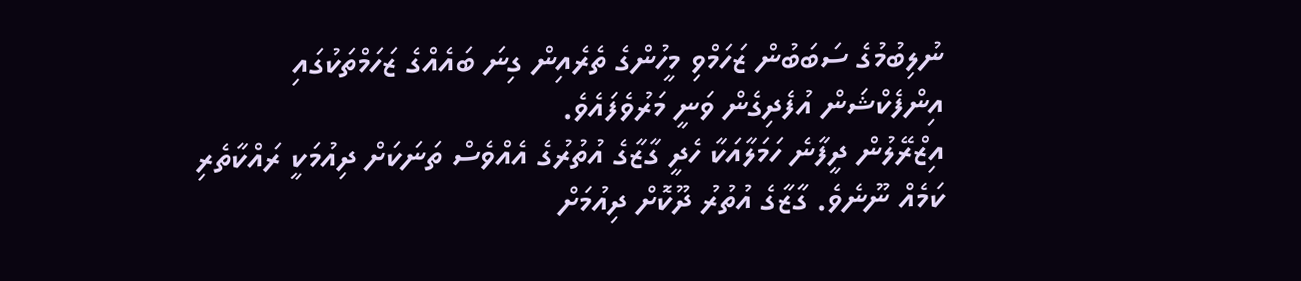ނުލިބުމުގެ ސަބަބުން ޒަހަމްވި މީހުންގެ ތެރެއިން ގިނަ ބައެއްގެ ޒަހަމްތަކުގައި އިންފެކްޝަން އުފެދިގެން ވަނީ މަރުވެފައެވެ.
އިޒްރޭލުން ދީފާނެ ހަމަލާއަކާ ހެދީ ގާޒާގެ އުތުރުގެ އެއްވެސް ތަނަކަށް ދިއުމަކީ ރައްކާތެރި ކަމެއް ނޫނެވެ. ގާޒާގެ އުތުރު ދޫކޮށް ދިއުމަށް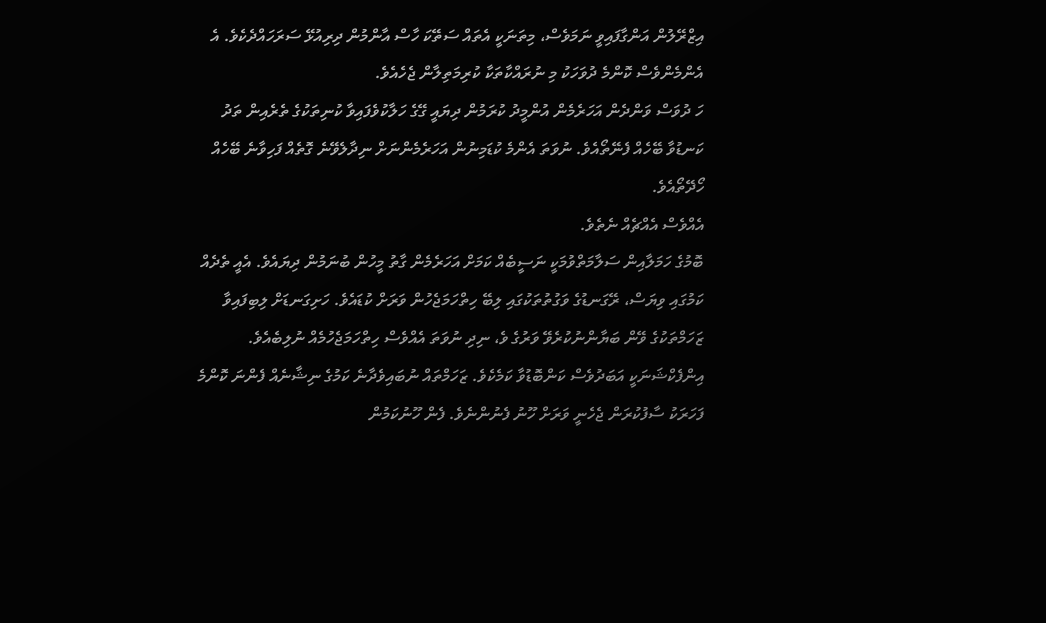އިޒްރޭލުން އަންގާފައިވީ ނަމަވެސް، މިތަނަކީ އެތައް ސަތޭކަ ހާސް އާންމުން ދިރިއުޅޭ ސަރަހައްދެކެވެ. އެ އެންމެންވެސް ކޮންމެ ދުވަހަކު މި ނުރައްކާތަކާ ކުރިމަތިލާން ޖެހެއެވެ.
ހަ ދުވަސް ވަންދެން އަހަރެމެން އުންމީދު ކުރަމުން ދިޔައީ ގޭގެ ހަލާކުވެފައިވާ ކުނިތަކުގެ ތެރެއިން ތަދު ކަނޑުވާ ބޭހެއް ފެނޭތޯއެވެ. ނުވަތަ އެންމެ ކުޑަމިނުން އަހަރެމެންނަށް ނިދާލެވޭނެ ގޮތެއް ފަހިވާނެ ބޭހެއް ހޯދޭތޯއެވެ.
އެއްވެސް އެއްޗެއް ނެތެވެ.
ބޮމުގެ ހަމަލާއިން ސަލާމަތްވުމަކީ ނަސީބެއް ކަމަށް އަހަރެމެން ގާތު މީހުން ބުނަމުން ދިޔައެވެ. އެއީ ތެދެއް ކަމުގައި ވިޔަސް، ރޭގަނޑުގެ ވަގުތުތަކުގައި ލިބޭ ހިތްހަމަޖެހުން ވަރަށް ކުޑައެވެ. ހަށިގަނޑަށް ލިބިފައިވާ ޒަހަމްތަކުގެ ވޭން ބަޔާންނުކުރެވޭ ވަރުގެ ވެ، ނިދި ނުވަތަ އެއްވެސް ހިތްހަމަޖެހުމެއް ނުލިބެއެވެ.
އިންފެކްޝަނަކީ އަބަދުވެސް ކަންބޮޑުވާ ކަމެކެވެ. ޒަހަމްތައް ނުބައިވެދާނެ ކަމުގެ ނިޝާނެއް ފެންނަ ކޮންމެ ފަހަރަކު ސާފުކުރަން ޖެހެނީ ވަރަށް ހޫނު ފެނުންނެވެ. ފެން ހޫނުކަމުން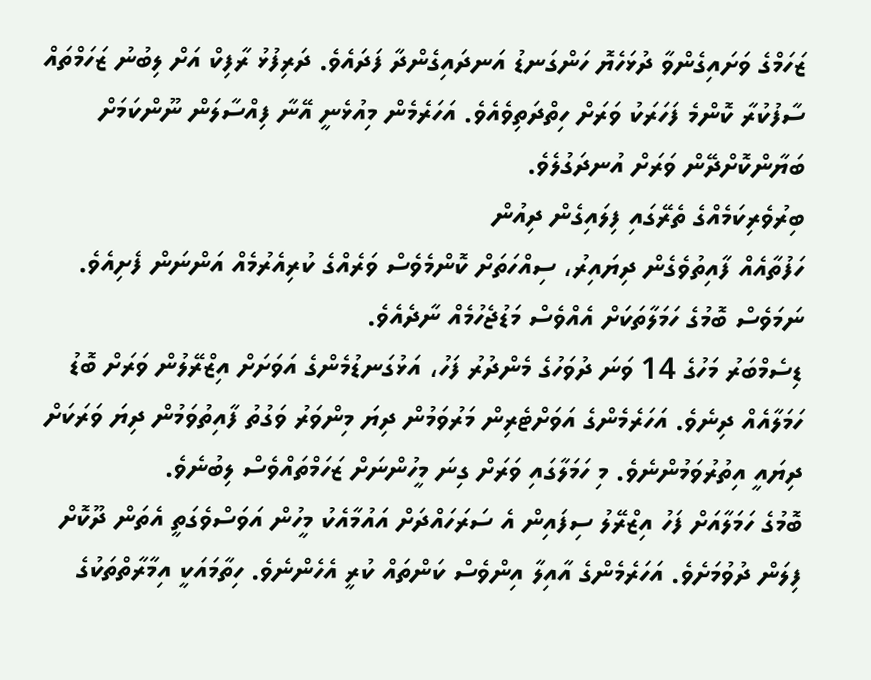ޒަހަމްގެ ވަށައިގެންވާ ދުޅަހެޔޮ ހަންގަނޑު އަނދައިގެންދާ ފަދައެވެ. ދަރިފުޅު ރާފިކް އަށް ލިބުނު ޒަހަމްތައް ސާފުކުރާ ކޮންމެ ފަހަރަކު ވަރަށް ހިތްދަތިވެއެވެ. އަހަރެމެން މިއުޅެނީ އޭނާ ފިއްސާލަން ނޫންކަމަށް ބަޔާންކޮށްދޭން ވަރަށް އުނދަގުލެވެ.
ބިރުވެރިކަމެއްގެ ތެރޭގައި ފިލައިގެން ދިއުން
ހަފުތާއެއް ފާއިތުވެގެން ދިޔައިރު، ސިއްހަތަށް ކޮންމެވެސް ވަރެއްގެ ކުރިއެރުމެއް އަންނަން ފެށިއެވެ. ނަމަވެސް ބޮމުގެ ހަމަލާތަކަށް އެއްވެސް މަޑުޖެހުމެއް ނާދެއެވެ.
ޑިސެމްބަރު މަހުގެ 14 ވަނަ ދުވަހުގެ މެންދުރު ފަހު، އަޅުގަނޑުމެންގެ އަވަށަށް އިޒްރޭލުން ވަރަށް ބޮޑު ހަމަލާއެއް ދިނެވެ. އަހަރެމެންގެ އަވަށްޓެރިން މަރުވަމުން ދިޔަ މިންވަރު ވަގުތު ފާއިތުވަމުން ދިޔަ ވަރަކަށް ދިޔައީ އިތުރުވަމުންނެވެ. މި ހަމަލާގައި ވަރަށް ގިނަ މީހުންނަށް ޒަހަމްތައްވެސް ލިބުނެވެ.
ބޮމުގެ ހަމަލާއަށް ފަހު އިޒްރޭލު ސިފައިން އެ ސަރަހައްދަށް އައުމާއެކު މީހުން އަވަސްވެގަތީ އެތަން ދޫކޮށް ފިލަން ދުވުމަށެވެ. އަހަރެމެންގެ އާއިލާ އިންވެސް ކަންތައް ކުރީ އެހެންނެވެ. ހިތާމައަކީ އިމާރާތްތަކުގެ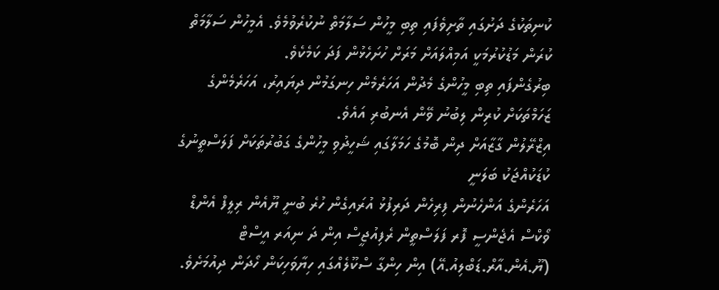ކުނިތަކުގެ ދަށުގައި ތާށިވެފައި ތިބި މީހުން ސަލާމަތް ނުކުރެވުމެވެ. އެމީހުން ސަލާމަތް ކުރަން މަޑުކުރުމަކީ އަމިއްލައަށް މަރަށް ހުށަހެޅުން ފަދަ ކަމެކެވެ.
ބިރުގެންފައި ތިބި މީހުންގެ މެދުން އަހަރެމެން ހިނގަމުން ދިޔައިރު، އަހަރެމެންގެ ޒަހަމްތަކަށް ކުރިން ލިބުނު ވޭން އެނބުރި އައެވެ.
އިޒްރޭލުން ގާޒާއަށް ދިން ބޮމުގެ ހަމަލާގައި ޝަހީދުވި މީހުންގެ ގަބުރުތަކަށް ފަލަސްތީނުގެ ކުޑަކުއްޖަކު ބަލަނީ
އަހަރެންގެ އަންހެނުން ފިރިހެން ދަރިފުޅު އުރައިގެން ހުރެ ބުނީ ޔޫއެން ރިލީފް އެންޑް ވޯކްސް އެޖެންސީ ފޮރ ފަލަސްތީން ރެފިއުޖީސް އިން ދަ ނިއަރ އީސްޓް (ޔޫ.އެން.އާރް.ޑަބްލިއު.އޭ) އިން ހިންގާ ސްކޫލެއްގައި ހިޔާވަހިކަން ހޯދަން ދިއުމަށެވެ.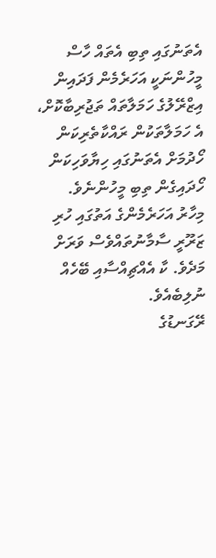އެތަނުގައި ތިބި އެތައް ހާސް މީހުންނަކީ އަހަރެމެން ފަދައިން އިޒްރޭލުގެ ހަމަލާތައް ތަޖުރިބާކޮށް، އެ ހަމަލާތަކުން ރައްކާތެރިކަން ހޯދުމަށް އެތަނުގައި ހިޔާވަހިކަން ހޯދައިގެން ތިބި މީހުންނެވެ.
މިހާރު އަހަރެމެންގެ އަތުގައި ހުރި ޒަރޫރީ ސާމާނުތައްވެސް ވަރަށް މަދެވެ. ކާ އެއްޗިއްސާއި ބޭހެއް ނުލިބެއެވެ.
ރޭގަނޑުގެ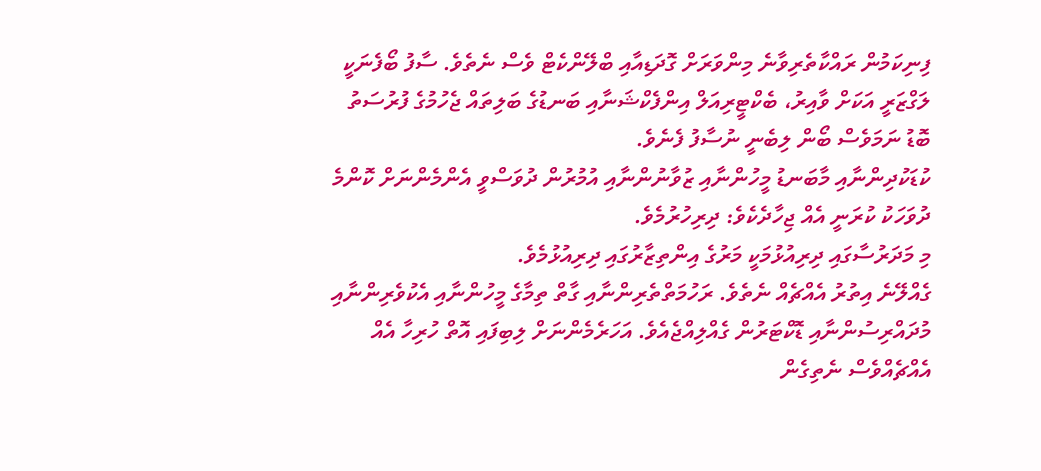ފިނިކަމުން ރައްކާތެރިވާނެ މިންވަރަށް ގޮދަޑިއާއި ބްލޭންކެޓް ވެސް ނެތެވެ. ސާފު ބޯފެނަކީ ލަގްޒަރީ އަކަށް ވާއިރު، ބެކްޓީރިއަލް އިންފެކްޝަނާއި ބަނޑުގެ ބަލިތައް ޖެހުމުގެ ފުރުސަތު ބޮޑު ނަމަވެސް ބޯން ލިބެނީ ނުސާފު ފެނެވެ.
ކުޑަކުދިންނާއި މާބަނޑު މީހުންނާއި ޒުވާނުންނާއި އުމުރުން ދުވަސްވީ އެންމެންނަށް ކޮންމެ ދުވަހަކު ކުރަނީ އެއް ޖިހާދެކެވެ: ދިރިހުރުމެވެ.
މި މަދަރުސާގައި ދިރިއުޅުމަކީ މަރުގެ އިންތިޒާރުގައި ދިރިއުޅުމެވެ.
ގެއްލޭނެ އިތުރު އެއްޗެއް ނެތެވެ. ރަހުމަތްތެރިންނާއި ގާތް ތިމާގެ މީހުންނާއި އެކުވެރިންނާއި މުދައްރިސުންނާއި ޑޮކްޓަރުން ގެއްލިއްޖެއެވެ. އަހަރެމެންނަށް ލިބިފައި އޮތް ހުރިހާ އެއް އެއްޗެއްވެސް ނެތިގެން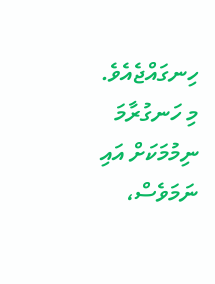ހިނގައްޖެއެވެ.
މި ހަނގުރާމަ ނިމުމަކަށް އައި ނަމަވެސް،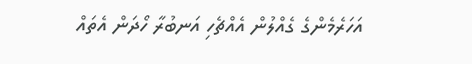އަހަރެމެންގެ ގެއްލުން އެއްޗެހި އަނބުރާ ހޯދަން އެތައް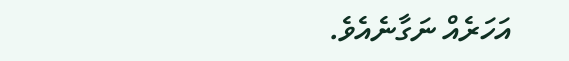އަހަރެއް ނަގާނެއެވެ.